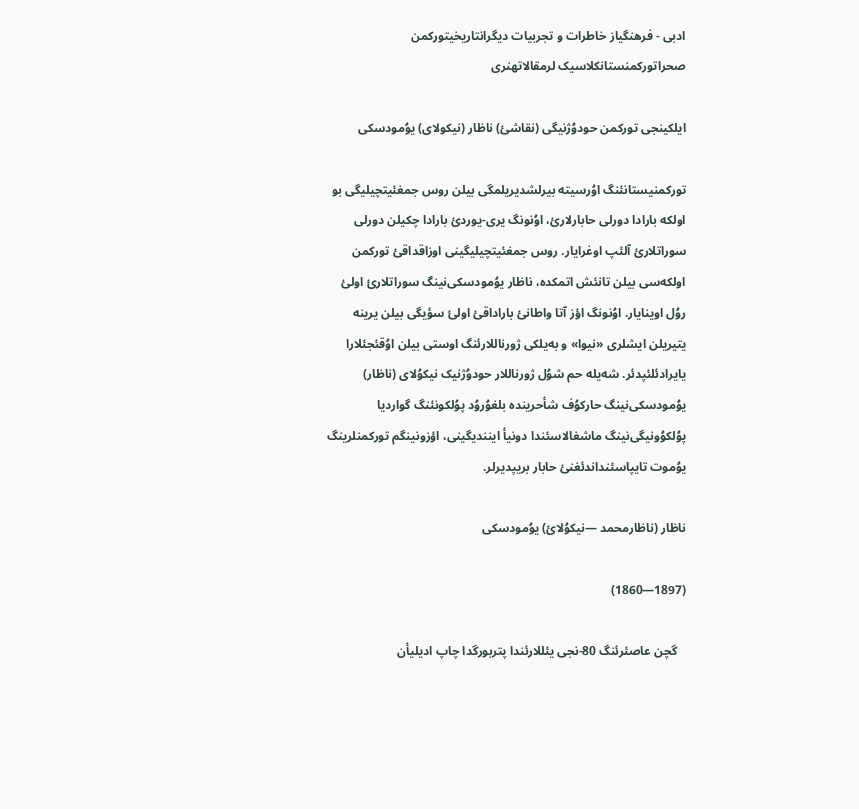ادبی - فرهنگیاز خاطرات و تجربیات دیگرانتاریخیتورکمن صحراتورکمنستانکلاسیک لرمقالاتهنری

ایلکینجی تورکمن حودوُژنیگی (نقاشئ) ناظار (نیکولای) یوُمودسکی

تورکمنیستانئنگ اوُرسیته بیرلشدیریلمگی بیلن روس جمغئیتچیلیگی بو اولکه بارادا دورلی حابارلارئ، اوُنونگ یری-یوردئ بارادا چکیلن دورلی سوراتلارئ آلئپ اوغرایار. روس جمغئیتچیلیگینی اوزاقداقئ تورکمن اولکه‌سی بیلن تانئش اتمکده، ناظار یوُمودسکی‌نینگ سوراتلارئ اولئ روُل اوینایار. اوُنونگ اؤز آتا واطانئ باراداقئ اولئ سؤیگی بیلن یرینه یتیریلن ایشلری «نیوا» و به‌یلکی ژورناللارئنگ اوستی بیلن اوُقئجئلارا یایرادئلئپدئر. شه‌یله حم شوُل ژورناللار حودوُژنیک نیکوُلای (ناظار) یوُمودسکی‌نینگ حارکوُف شأحرینده بلغوُروُد پوُلکونئنگ گواردیا پوُلکوُونیگی‌نینگ ماشغالاسئندا دونیأ اینندیگینی، اؤزونینگم تورکمنلرینگ یوُموت تایپاسئنداندئغنئ حابار بریپدیرلر.

ناظار (ناظارمحمد —نیکوُلائ) یوُمودسکی

(1897—1860)

   گچن عاصئرئنگ 80-نجی یئللارئندا پتربورگدا چاپ ادیلیأن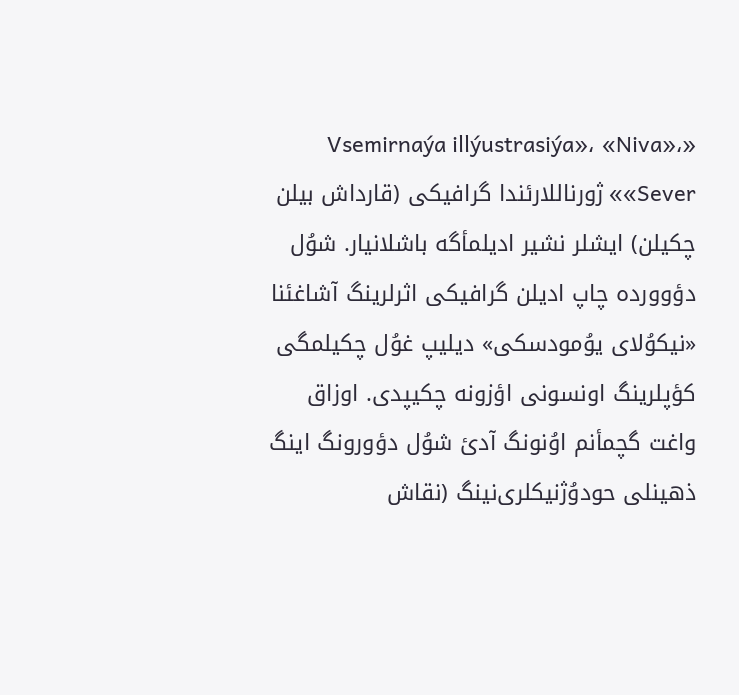«Vsemirnaýa illýustrasiýa»، «Niva»، «Sever» ژورناللارئندا گرافیکی (قارداش بیلن چکیلن) ایشلر نشیر ادیلمأگه باشلانیار. شوُل دؤوورده چاپ ادیلن گرافیکی اثرلرینگ آشاغئنا «نیکوُلای یوُمودسکی» دیلیپ غوُل چکیلمگی  کؤپلرینگ اونسونی اؤزونه چکیپدی. اوزاق واغت گچمأنم اوُنونگ آدئ شوُل دؤورونگ اینگ ذهینلی حودوُژنیکلری‌نینگ (نقاش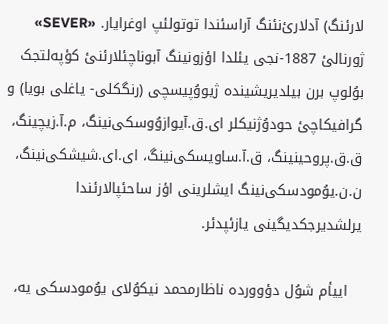لارئنگ) آدلارئ‌نئنگ آراسئندا توتولئپ اوغرایار. «SEVER» ژورنالئ 1887-نجی یئلدا اؤزونینگ آبوناچئلارئنئ کؤپه‌لتجک بوُلوپ برن بیلدیریشینده ژیووُپیسچی (رنگکلی- یاغلی بویا) و گرافیکاچئ حودوُژنیکلر ای.ق.آیوازوُوسکی‌نینگ، م.آ.زیچینگ، ق.ق.پروحینینگ، ق.آ.ساویسکی‌نینگ، ای.ای.شیشکی‌نینگ، ن.ن.یوُمودسکی‌نینگ ایشلرینی اؤز ساحئپالارئندا یرلشدیرجکدیگینی یازئپدئر.

   اییأم شوُل دؤوورده ناظارمحمد نیکوُلای یوُمودسکی یه،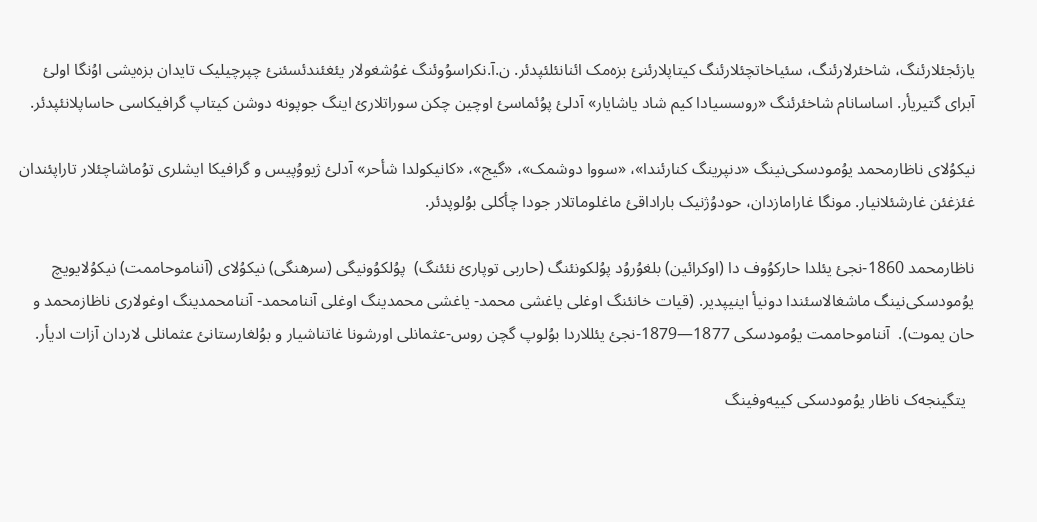یازئجئلارئنگ، شاخئرلارئنگ، سئیاخاتچئلارئنگ کیتاپلارئنئ بزه‌مک ائنانئلئپدئر. ن.آ.نکراسوُوئنگ غوُشغولار یئغئندئسئنئ چپرچیلیک تایدان بزه‌یشی اوُنگا اولئ آبرای گتیریأر. اساسانام شاخئرئنگ «روسسیادا کیم شاد یاشایار» آدلئ پوُئماسئ اوچین چکن سوراتلارئ اینگ جوپونه دوشن کیتاپ گرافیکاسی حاساپلانئپدئر.

نیکوُلای ناظارمحمد یوُمودسکی‌نینگ «دنپرینگ کنارئندا»، «سووا دوشمک»، «گیج»، «کانیکولدا شأحر» آدلئ ژیووُپیس و گرافیکا ایشلری توُماشاچئلار تاراپئندان غئزغئن غارشئلانیار. مونگا غارامازدان، حودوُژنیک باراداقئ ماغلوماتلار جودا چأکلی بوُلوپدئر.

ناظارمحمد 1860-نجئ یئلدا حارکوُوف دا (اوکرائین) بلغوُروُد پوُلکونئنگ (حاربی توپارئ نئئنگ)  پوُلکوُونیگی (سرهنگی) نیکوُلای (آنناموحاممت) نیکوُلایویچ یوُمودسکی‌نینگ ماشغالاسئندا دونیأ اینیپدیر. (قیات خانئنگ اوغلی یاغشی محمد- یاغشی محمدینگ اوغلی آننامحمد- آننامحمدینگ اوغولاری ناظازمحمد و حان یموت).  آنناموحاممت یوُمودسکی 1877—1879-نجئ یئللاردا بوُلوپ گچن روس-عثمانلی اورشونا غاتناشیار و بوُلغارستانئ عثمانلی لاردان آزات ادیأر.

  یتگینجه‌ک ناظار یوُمودسکی کییه‌وفینگ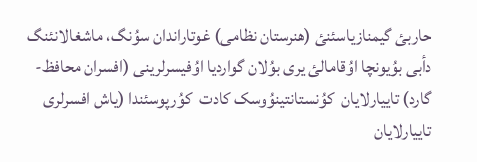حاربئ گیمنازیاسئنئ (هنرستان نظامی) غوتاراندان سوُنگ، ماشغالانئنگ دأبی بوُیونچا اوُقامالئ یری بوُلان گواردیا اوُفیسرلرینی (افسران محافظ- گارد) تاییارلایان  کوُنستانتینوُوسک کادت  کوُرپوسئندا (یاش افسرلری تاییارلایان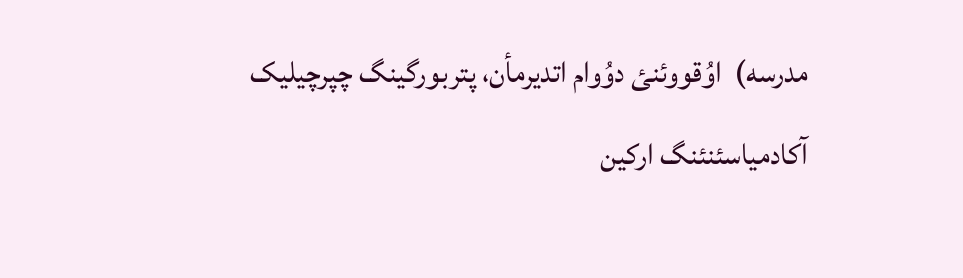مدرسه)  اوُقووئنئ دوُوام اتدیرمأن، پتربورگینگ چپرچیلیک آکادمیاسئنئنگ ارکین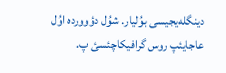دینگله‌یجیسی بوُلیار. شوُل دؤوورده اوُل عاجایئپ روس گرافیکاچئسئ پ.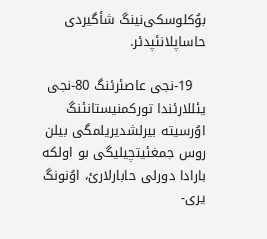بوُکلوسکی‌نینگ شأگیردی حاساپلانئپدئر.

   19-نجی عاصئرئنگ 80-نجی یئللارئندا تورکمنیستانئنگ اوُرسیته بیرلشدیریلمگی بیلن روس جمغئیتچیلیگی بو اولکه بارادا دورلی حابارلارئ، اوُنونگ یری-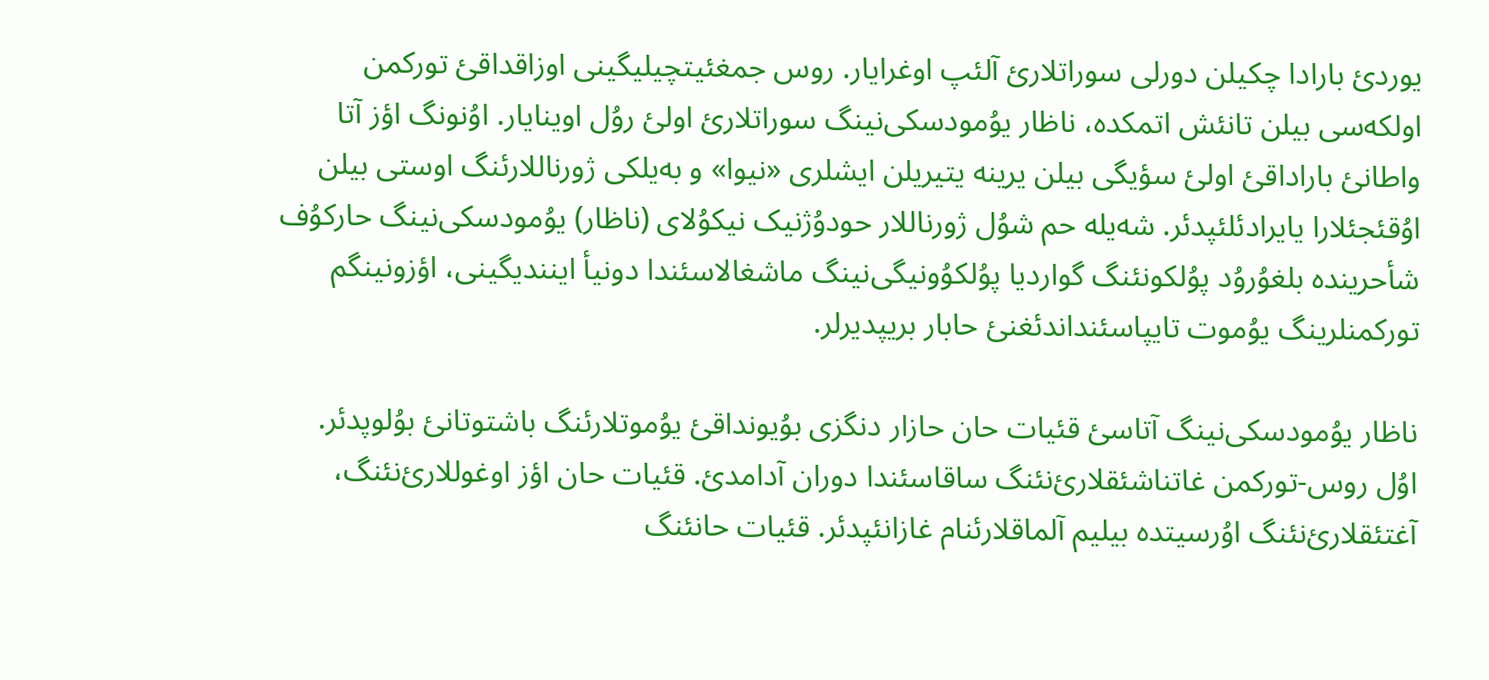یوردئ بارادا چکیلن دورلی سوراتلارئ آلئپ اوغرایار. روس جمغئیتچیلیگینی اوزاقداقئ تورکمن اولکه‌سی بیلن تانئش اتمکده، ناظار یوُمودسکی‌نینگ سوراتلارئ اولئ روُل اوینایار. اوُنونگ اؤز آتا واطانئ باراداقئ اولئ سؤیگی بیلن یرینه یتیریلن ایشلری «نیوا» و به‌یلکی ژورناللارئنگ اوستی بیلن اوُقئجئلارا یایرادئلئپدئر. شه‌یله حم شوُل ژورناللار حودوُژنیک نیکوُلای (ناظار) یوُمودسکی‌نینگ حارکوُف شأحرینده بلغوُروُد پوُلکونئنگ گواردیا پوُلکوُونیگی‌نینگ ماشغالاسئندا دونیأ اینندیگینی، اؤزونینگم تورکمنلرینگ یوُموت تایپاسئنداندئغنئ حابار بریپدیرلر.

ناظار یوُمودسکی‌نینگ آتاسئ قئیات حان حازار دنگزی بوُیونداقئ یوُموتلارئنگ باشتوتانئ بوُلوپدئر. اوُل روس-تورکمن غاتناشئقلارئ‌نئنگ ساقاسئندا دوران آدامدئ. قئیات حان اؤز اوغوللارئ‌نئنگ، آغتئقلارئ‌نئنگ اوُرسیتده بیلیم آلماقلارئنام غازانئپدئر. قئیات حانئنگ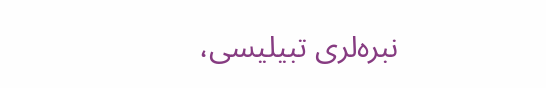نبره‌لری تبیلیسی،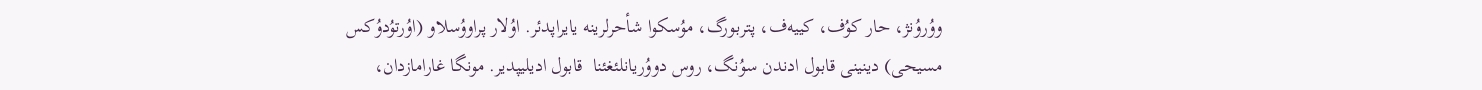ووُروُنژ، حار کوُف، کییه‌ف، پتربورگ، موُسکوا شأحرلرینه یایراپدئر. اوُلار پراووُسلاو (اوُرتوُدوُکس مسیحی) دینینی قابول ادندن سوُنگ، روس دووُریانلئغئنا  قابول ادیلیپدیر. مونگا غارامازدان،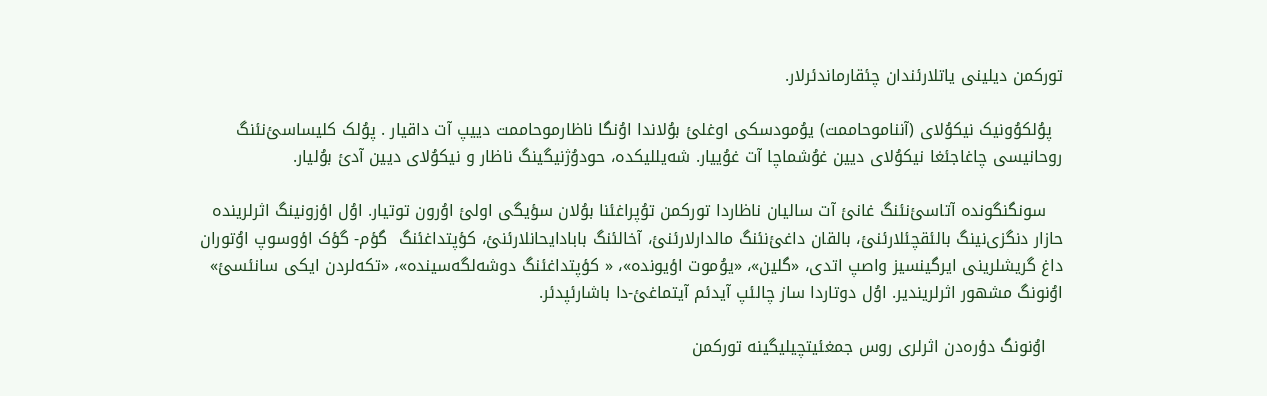تورکمن دیلینی یاتلارئندان چئقارماندئرلار.

  پوُلکوُونیک نیکوُلای (آنناموحاممت) یوُمودسکی اوغلئ بوُلاندا اوُنگا ناظارموحاممت دییپ آت داقیار . پوُلک کلیساسئ‌نئنگ روحانیسی چاغاجئغا نیکوُلای دیین غوُشماچا آت غوُییار. شه‌یللیکده، حودوُژنیگینگ ناظار و نیکوُلای دیین آدئ بوُلیار.

   سونگنگونده آتاسئ‌نئنگ غانئ آت سالیان ناظاردا تورکمن توُپراغئنا بوُلان سؤیگی اولئ اوُرون توتیار. اوُل اؤزونینگ اثرلرینده حازار دنگزی‌نینگ بالئقچئلارئنئ، بالقان داغئ‌نئنگ مالدارلارئنئ، آخالئنگ بابادایحانلارئنئ، کؤپتداغئنگ  گؤم- گؤک اؤوسوپ اوُتوران داغ گریشلرینی ایرگینسیز واصپ اتدی، «گلین»، «یوُموت اؤیونده»، « کؤپتداغئنگ دوشه‌لگه‌سینده»، «تکه‌لردن ایکی سانئسئ» اوُنونگ مشهور اثرلریندیر. اوُل دوتاردا ساز چالئپ آیدئم آیتماغئ-دا باشارئپدئر.

   اوُنونگ دؤره‌دن اثرلری روس جمغئیتچیلیگینه تورکمن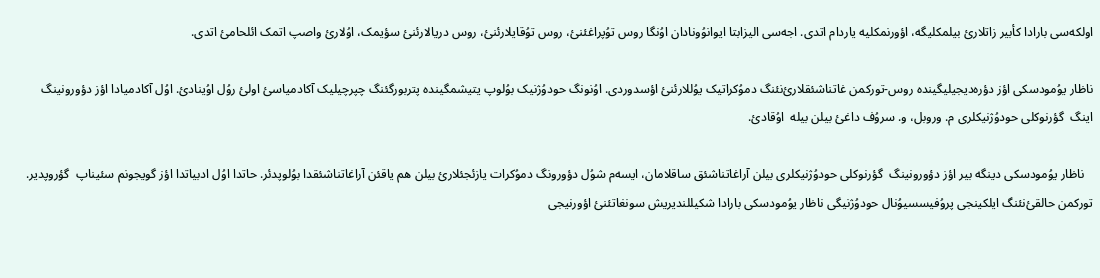اولکه‌سی بارادا کأبیر زاتلارئ بیلمکلیگه، اؤورنمکلیه یاردام اتدی. اجه‌سی الیزابتا ایوانوُونادان اوُنگا روس توُپراغئنئ، روس توُقایلارئنئ، روس دریالارئنئ سؤیمک، اوُلارئ واصپ اتمک ائلحامئ اتدی.

ناظار یوُمودسکی اؤز دؤره‌دیجیلیگینده روس-تورکمن غاتناشئقلارئ‌نئنگ دموُکراتیک یوُللارئنئ اؤسدوردی. اوُنونگ حودوُژنیک بوُلوپ یتیشمگینده پتربورگئنگ چپرچیلیک آکادمیاسئ اولئ روُل اوُینادئ. اوُل آکادمیادا اؤز دؤورونینگ اینگ  گؤرنوکلی حودوُژنیکلری م. وروبل، و. سروُف داغئ بیلن بیله  اوُقادئ.

   ناظار یوُمودسکی دینگه بیر اؤز دؤورونینگ  گؤرنوکلی حودوُژنیکلری بیلن آراغاتناشئق ساقلامان، ایسه‌م شوُل دؤورونگ دموُکرات یازئجئلارئ بیلن هم یاقئن آراغاتناشئقدا بوُلوپدئر. حاتدا اوُل ادبیاتدا اؤز گویجونم سئیناپ  گؤروپدیر. تورکمن حالقئ‌نئنگ ایلکینجی پروُفیسسیوُنال حودوُژنیگی ناظار یوُمودسکی بارادا شکیللندیریش سونغاتئنئ اؤورنیجی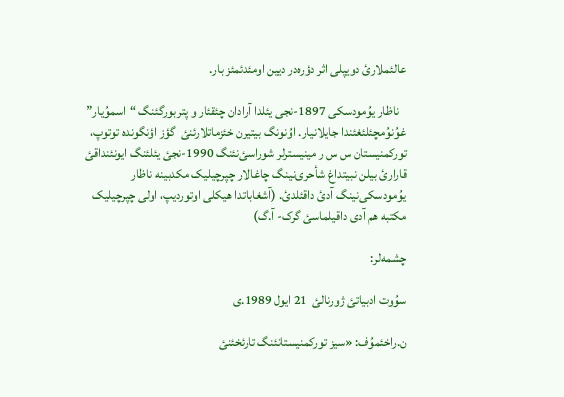عالئملارئ دویپلی اثر دؤره‌در دیین اومئدئمئز بار.

   ناظار یوُمودسکی 1897-نجی یئلدا آرادان چئقئار و پتربورگئنگ “اسموُیار” غوُنوُمچئلئغئندا جایلانیار. اوُنونگ بیتیرن خئزماتلارئنئ  گؤز اؤنگونده توتوپ، تورکمنیستان س س ر مینیسترلر شوراسئ‌نئنگ 1990-نجئ یئلئنگ ایونئنداقئ قارارئ بیلن نبیتداغ شأحری‌نینگ چاغالار چپرچیلیک مکدبینه ناظار یوُمودسکی‌نینگ آدئ داقئلدئ. (آشغاباتدا هیکلی اوتوردیپ، اولی چپرچیلیک مکتبه هم آدی داقیلماسئ گرک- آ.گ)

چشمه‌لر:

سوُوت ادبیاتئ ژورنالئ  21 ایول 1989.ی

ن.راخئموُف: «سیز تورکمنیستانئنگ تارئخئنئ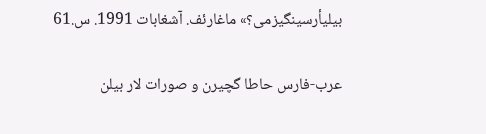بیلیأرسینگیزمی؟» ماغارئف. آشغابات 1991. س.61

عرب-فارس حاطا گچیرن و صورات لار بیلن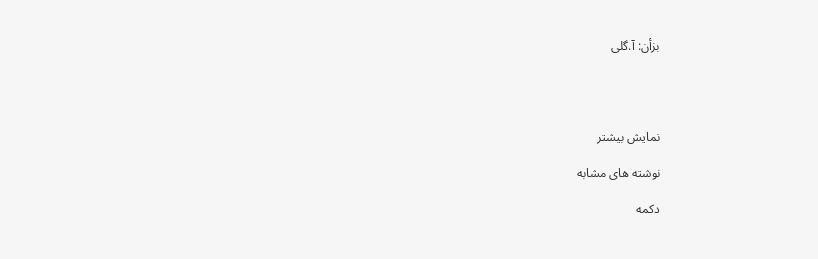بزأن: آ.گلی




نمایش بیشتر

نوشته های مشابه

دکمه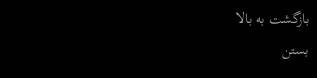بازگشت به بالا
بستن